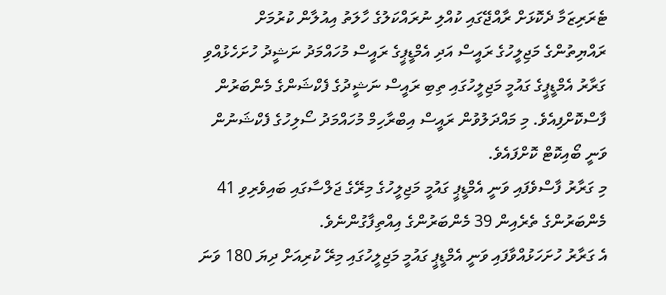ޓެރަރިޒަމާ ދެކޮޅަށް ރާއްޖޭގައި ކުއްލި ނުރައްކަލުގެ ހާލަތު އިއުލާން ކުރުމަށް ރައްޔިތުންގެ މަޖިލީހުގެ ރައީސް އަދި އެމްޑީޕީގެ ރައީސް މުހައްމަދު ނަޝީދު ހުށަހެޅުއްވި ގަރާރު އެމްޑީޕީގެ ގައުމީ މަޖިލީހުގައި ތިބި ރައީސް ނަޝީދުގެ ފެކްޝަންގެ މެންބަރުން ފާސްކޮށްފިއެވެ. މި މައްދަލުވުން ރައީސް އިބްރާހިމް މުހައްމަދު ސޯލިހުގެ ފެކްޝަނުން ވަނީ ބޯއިކޮޓް ކޮށްފައެވެ.
މި ގަރާރު ފާސްވެފައި ވަނީ އެމްޑީޕީ ގައުމީ މަޖިލީހުގެ މިރޭގެ ޖަލްސާގައި ބައިވެރިވި 41 މެންބަރުންގެ ތެރެއިން 39 މެންބަރުންގެ އިއްތިފާގުންނެވެ.
އެ ގަރާރު ހުށަހަޅުއްވާފައި ވަނީ އެމްޑީޕީ ގައުމީ މަޖިލީހުގައި މިރޭ ކުރިއަށް ދިޔަ 180 ވަނަ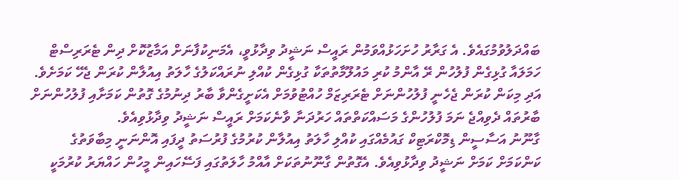ބައްދަލުވުމުގައެވެ. އެ ގަރާރު ހުށަހަޅުއްވަމުން ރައީސް ނަޝީދު ވިދާޅުވީ، އެމަނިކުފާނަށް އަމާޒުކޮށް ދިން ޓެރަރިސްޓް ހަމަލައާ ގުޅިގެން ފުލުހުން ރޭ އާންމު ކުރި މައުލޫމާތުތަކާ ގުޅިގެން ކުއްލި ނުރައްކަލުގެ ހާލަތު އިއުލާން ކުރަން ޖެހޭ ކަމަށެވެ. އަދި މިކަން ކުރަން ޖެހެނީ ފުލުހުންނަށް ޓެރަރިޒަމް ހުއްޓުވުމަށް އެކަށީގެންވާ ބާރު ދިނުމުގެ ގޮތުން ކަމަށާއި ފުލުހުންނަށް ބާރުތައް ދެވިއްޖެ ނަމަ ފުލުހުންގެ މަސައްކަތްތައް ހަރުދަނާ ވާނެކަމަށް ރައީސް ނަޝީދު ވިދާޅުވިއެވެ.
ގާނޫނު އަސާސީން ޑިމޮކްރަޓިކް ގައުމެއްގައި ކުއްލި ހާލަތު އިއުލާން ކުރުމުގެ ފުރުސަތު ދީފައި އޮންނަނީ މިބާވަތުގެ ކަންކަމަށް ކަމަށް ނަޝީދު ވިދާޅުވިއެވެ. އެގޮތުން ގާނޫނުތަކަށް އާއްމު ހާލަތުގައި ފަސޭހައިން މީހުން ހައްޔަރު ކުރުމަކީ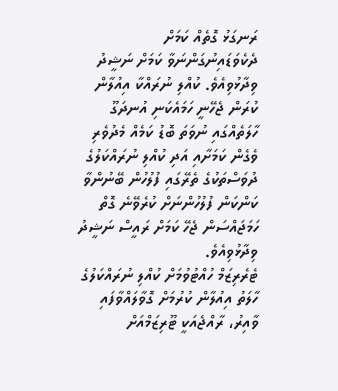ރަނގަޅު ގޮތެއް ކަމަށް ދެކެވަޑައިނުގަންނަވާ ކަމަށް ނަޝީދު ވިދާޅުވިއެވެ. ކުއްލި ނުރައްކާ އިއުލާން ކުރަން ޖެހޭނީ ހަމައެކަނި އުނދަގޫ ހާލަތެއްގައި ނުވަތަ ބޮޑު ކަމެއް މެދުވެރި ވެގެން ކަމަށާއި އަދި ކުއްލި ނުރައްކަލުގެ ދުވަސްތަކުގެ ތެރޭގައި ފުލުހުން ބޭނުންވާ ކަންކަން ފުލުހުންނަށް ކުރެވޭނެ ގޮތް ހަމަޖައްސަން ޖެހޭ ކަމަށް ރައީސް ނަޝީދު ވިދާޅުވިއެވެ.
ޓެރެރިޒަމް ހުއްޓުވުމަށް ކުއްލި ނުރައްކަލުގެ ހާލަތު އިއުލާން ކުރުމަށް ގޮވާލައްވާފައި ވާއިރު، ރާއްޖެއަކީ ޓޫރިޒަމްއަށް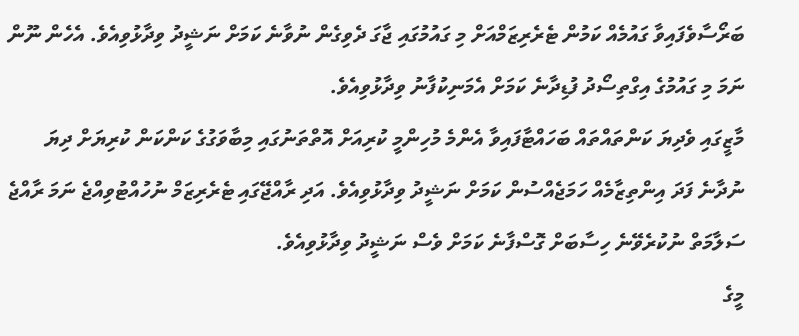ބަރޯސާވެފައިވާ ގައުމެއް ކަމުން ޓެރެރިޒަމްއަށް މި ގައުމުގައި ޖާގަ ދެވިގެން ނުވާނެ ކަމަށް ނަޝީދު ވިދާޅުވިއެވެ. އެހެން ނޫން ނަމަ މި ގައުމުގެ އިގްތިސޯދު ފުޑިދާނެ ކަމަށް އެމަނިކުފާނު ވިދާޅުވިއެވެ.
މާޒީގައި ވެދިޔަ ކަންތައްތައް ބަހައްޓާފައިވާ އެންމެ މުހިންމީ ކުރިއަށް އޮތްތަނުގައި މިބާވަގުގެ ކަންކަން ކުރިޔަށް ދިޔަ ނުދާނެ ފަދަ އިންތިޒާމެއް ހަމަޖެއްސުން ކަމަށް ނަޝީދު ވިދާޅުވިއެވެ. އަދި ރާއްޖޭގައި ޓެރެރިޒަމް ނުހުއްޓުވިއްޖެ ނަމަ ރާއްޖެ ސަލާމަތް ނުކުރެވޭނެ ހިސާބަށް ގޮސްފާނެ ކަމަށް ވެސް ނަޝީދު ވިދާޅުވިއެވެ.
މީގެ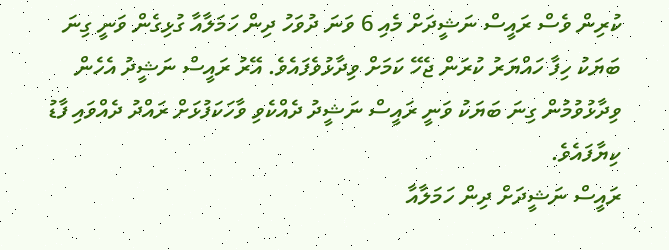ކުރިން ވެސް ރައީސް ނަޝީދަށް މެއި 6 ވަނަ ދުވަހު ދިން ހަމަލާއާ ގުޅިގެން ވަނީ ގިނަ ބަޔަކު ހިފާ ހައްޔަރު ކުރަން ޖެހޭ ކަމަށް ވިދާޅުވެފައެވެ. އޭރު ރައީސް ނަޝީދު އެހެން ވިދާޅުވުމުން ގިނަ ބަޔަކު ވަނީ ރައީސް ނަޝީދު ދެއްކެވި ވާހަކަފުޅަށް ރައްދު ދެއްވައި ފާޑު ކިޔާފައެވެ.
ރައީސް ނަޝީދަށް ދިން ހަމަލާއާ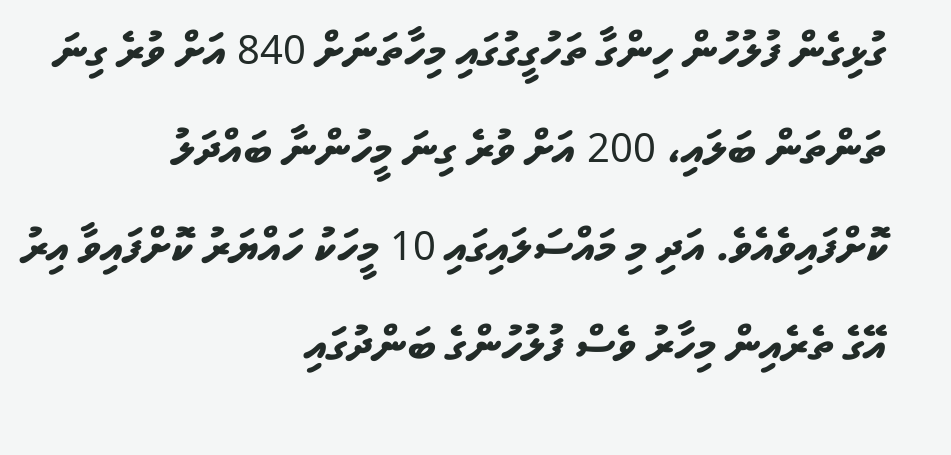ގުޅިގެން ފުލުހުން ހިންގާ ތަހުގީގުގައި މިހާތަނަށް 840 އަށް ވުރެ ގިނަ ތަންތަން ބަލައި، 200 އަށް ވުރެ ގިނަ މީހުންނާ ބައްދަލު ކޮށްފައިވެއެވެ. އަދި މި މައްސަލައިގައި 10 މީހަކު ހައްޔަރު ކޮށްފައިވާ އިރު އޭގެ ތެރެއިން މިހާރު ވެސް ފުލުހުންގެ ބަންދުގައި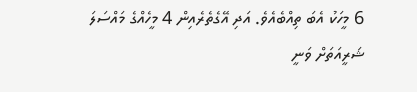6 މީހަކު އެބަ ތިއްބެއެވެ. އަދި އޭގެތެރެއިން 4 މީހެއްގެ މައްސަލަ ޝަރީއަތަށް ވަނީ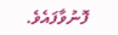ފޮނުވާފައެވެ.